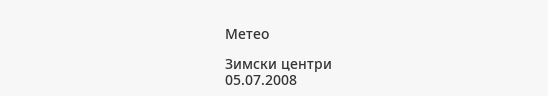Метео

Зимски центри
05.07.2008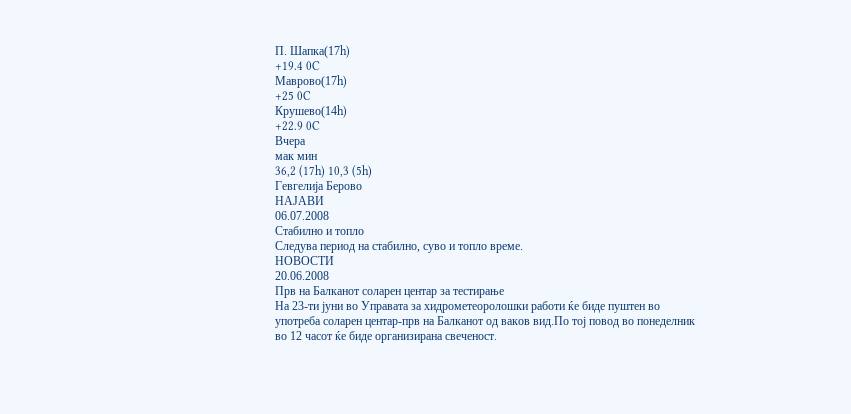П. Шапка(17h)
+19.4 0C
Маврово(17h)
+25 0C
Крушево(14h)
+22.9 0C
Вчера
мак мин
36,2 (17h) 10,3 (5h)
Гевгелија Берово
НАЈАВИ
06.07.2008
Стабилно и топло
Следува период на стабилно, суво и топло време.
НОВОСТИ
20.06.2008
Прв на Балканот соларен центар за тестирање
На 23-ти јуни во Управата за хидрометеоролошки работи ќе биде пуштен во употреба соларен центар-прв на Балканот од ваков вид.По тој повод во понеделник во 12 часот ќе биде организирана свеченост.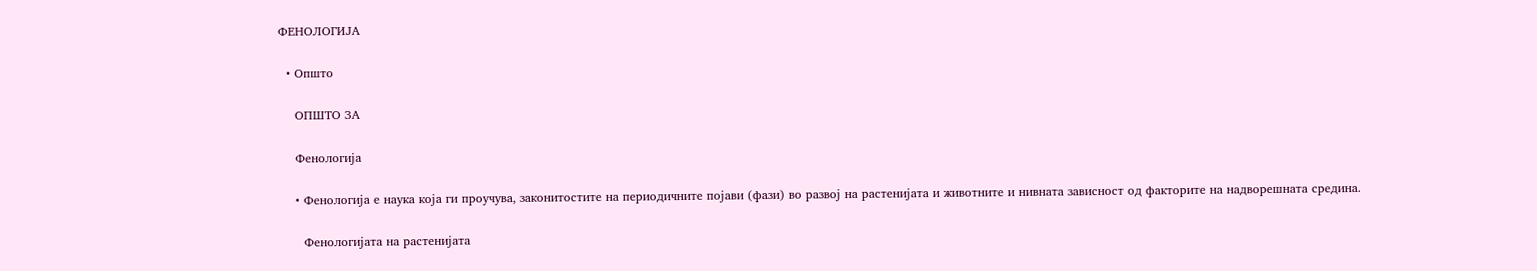ФЕНОЛОГИЈА

  • Општо

    ОПШТО ЗА

    Фенологија

    • Фенологија е наука која ги проучува, законитостите на периодичните појави (фази) во развој на растенијата и животните и нивната зависност од факторите на надворешната средина.

      Фенологијата на растенијата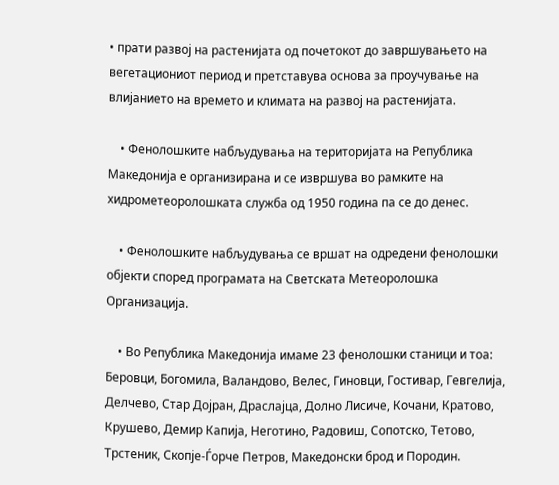• прати развој на растенијата од почетокот до завршувањето на вегетациониот период и претставува основа за проучување на влијанието на времето и климата на развој на растенијата.

    • Фенолошките набљудувања на територијата на Република Македонија е организирана и се извршува во рамките на хидрометеоролошката служба од 1950 година па се до денес.

    • Фенолошките набљудувања се вршат на одредени фенолошки објекти според програмата на Светската Метеоролошка Организација.

    • Во Република Македонија имаме 23 фенолошки станици и тоа: Беровци, Богомила, Валандово, Велес, Гиновци, Гостивар, Гевгелија, Делчево, Стар Дојран, Драслајца, Долно Лисиче, Кочани, Кратово, Крушево, Демир Капија, Неготино, Радовиш, Сопотско, Тетово, Трстеник, Скопје-Ѓорче Петров, Македонски брод и Породин.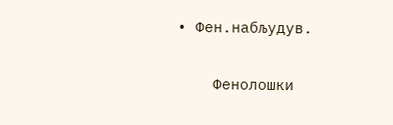• Фен.набљудув.

    Фенолошки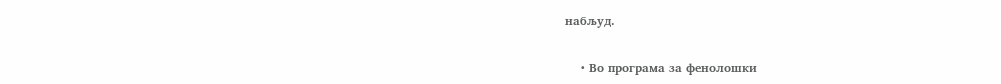набљуд.

    • Во програма за фенолошки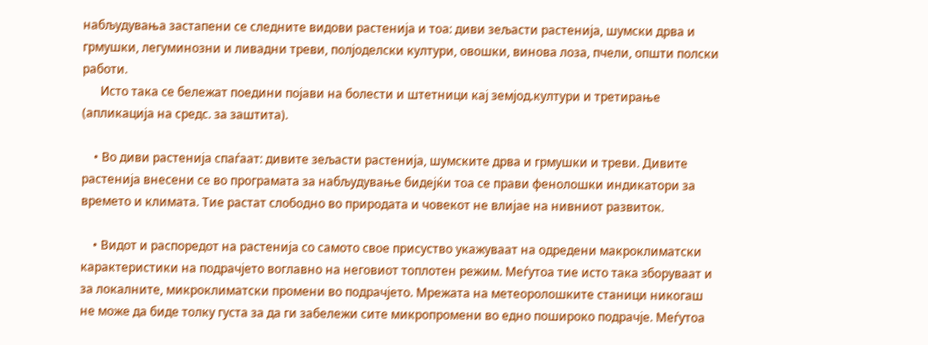набљудувања застапени се следните видови растенија и тоа: диви зељасти растенија, шумски дрва и грмушки, легуминозни и ливадни треви, полјоделски култури, овошки, винова лоза, пчели, општи полски работи.
      Исто така се бележат поедини појави на болести и штетници кај земјод.култури и третирање (апликација на средс. за заштита).

    • Во диви растенија спаѓаат: дивите зељасти растенија, шумските дрва и грмушки и треви. Дивите растенија внесени се во програмата за набљудување бидејќи тоа се прави фенолошки индикатори за времето и климата. Тие растат слободно во природата и човекот не влијае на нивниот развиток.

    • Видот и распоредот на растенија со самото свое присуство укажуваат на одредени макроклиматски карактеристики на подрачјето воглавно на неговиот топлотен режим. Меѓутоа тие исто така зборуваат и за локалните, микроклиматски промени во подрачјето. Мрежата на метеоролошките станици никогаш не може да биде толку густа за да ги забележи сите микропромени во едно пошироко подрачје. Меѓутоа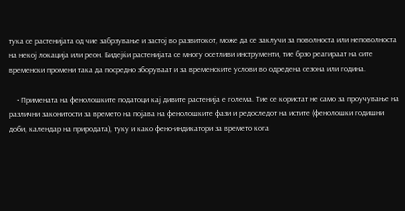тука се растенијата од чие забрзување и застој во развитокот, може да се заклучи за поволноста или неповолноста на некој локација или реон. Бидејќи растенијата се многу осетливи инструменти, тие брзо реагираат на сите временски промени така да посредно зборуваат и за временските услови во одредена сезона или година.

    • Примената на фенолошките податоци кај дивите растенија е голема. Тие се користат не само за проучување на различни законитости за времето на појава на фенолошките фази и редоследот на истите (фенолошки годишни доби, календар на природата), туку и како фено-индикатори за времето кога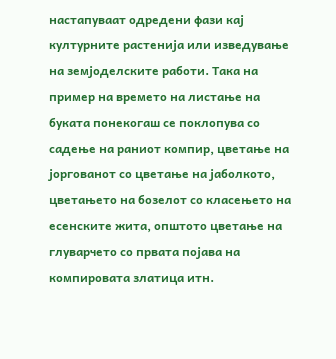настапуваат одредени фази кај културните растенија или изведување на земјоделските работи. Така на пример на времето на листање на буката понекогаш се поклопува со садење на раниот компир, цветање на јоргованот со цветање на јаболкото, цветањето на бозелот со класењето на есенските жита, општото цветање на глуварчето со првата појава на компировата златица итн.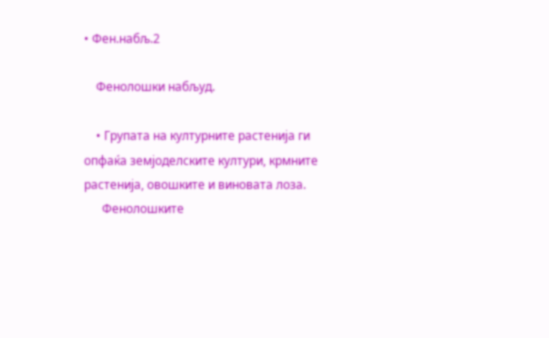• Фен.набљ.2

    Фенолошки набљуд.

    • Групата на културните растенија ги опфаќа земјоделските култури, крмните растенија, овошките и виновата лоза.
      Фенолошките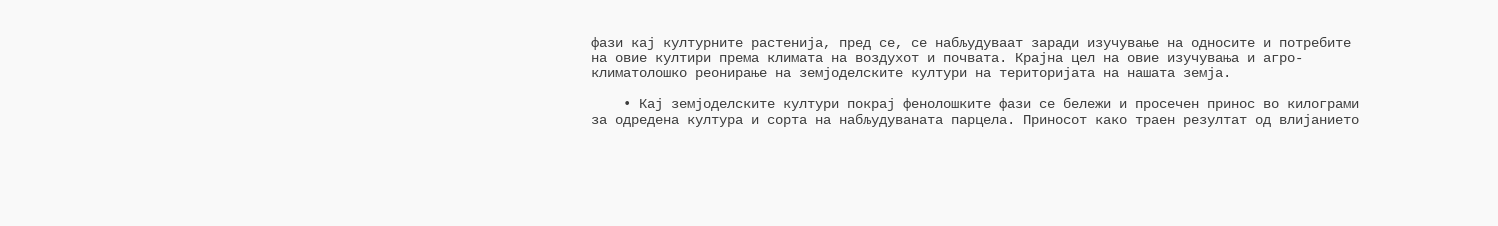фази кај културните растенија, пред се, се набљудуваат заради изучување на односите и потребите на овие култири према климата на воздухот и почвата. Крајна цел на овие изучувања и агро-климатолошко реонирање на земјоделските култури на територијата на нашата земја.

    • Кај земјоделските култури покрај фенолошките фази се бележи и просечен принос во килограми за одредена култура и сорта на набљудуваната парцела. Приносот како траен резултат од влијанието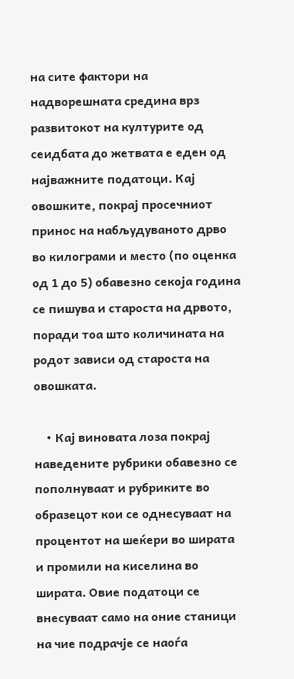на сите фактори на надворешната средина врз развитокот на културите од сеидбата до жетвата е еден од најважните податоци. Кај овошките, покрај просечниот принос на набљудуваното дрво во килограми и место (по оценка од 1 до 5) обавезно секоја година се пишува и староста на дрвото, поради тоа што количината на родот зависи од староста на овошката.

    • Кај виновата лоза покрај наведените рубрики обавезно се пополнуваат и рубриките во образецот кои се однесуваат на процентот на шеќери во ширата и промили на киселина во ширата. Овие податоци се внесуваат само на оние станици на чие подрачје се наоѓа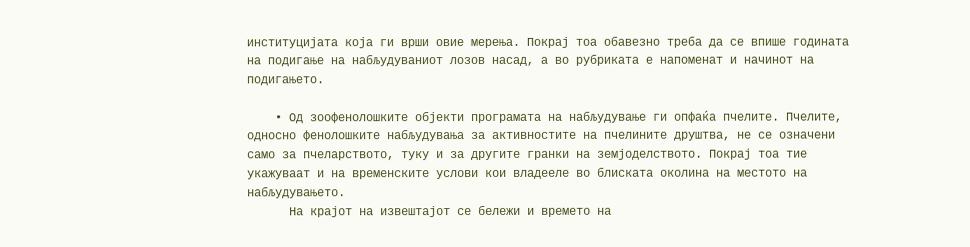институцијата која ги врши овие мерења. Покрај тоа обавезно треба да се впише годината на подигање на набљудуваниот лозов насад, а во рубриката е напоменат и начинот на подигањето.

    • Од зоофенолошките објекти програмата на набљудување ги опфаќа пчелите. Пчелите, односно фенолошките набљудувања за активностите на пчелините друштва, не се означени само за пчеларството, туку и за другите гранки на земјоделството. Покрај тоа тие укажуваат и на временските услови кои владееле во блиската околина на местото на набљудувањето.
      На крајот на извештајот се бележи и времето на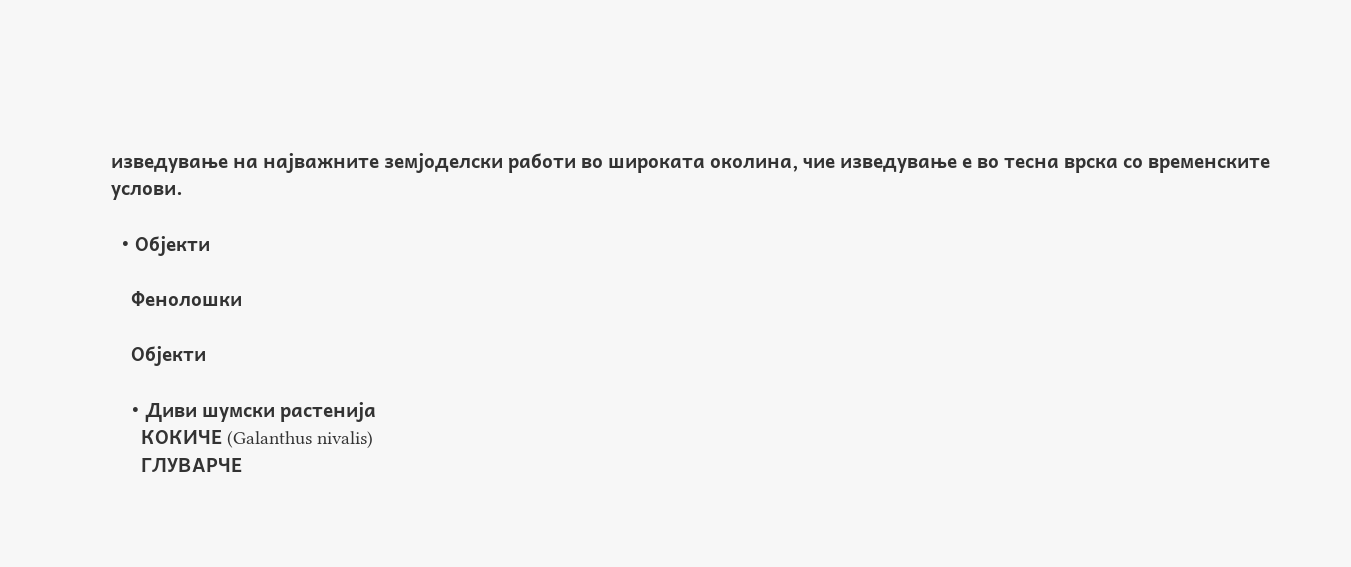изведување на најважните земјоделски работи во широката околина, чие изведување е во тесна врска со временските услови.

  • Објекти

    Фенолошки

    Објекти

    • Диви шумски растенија
      КОКИЧЕ (Galanthus nivalis)
      ГЛУВАРЧЕ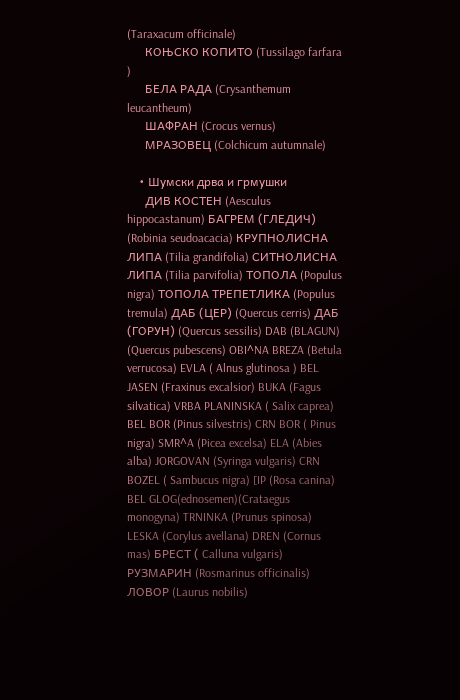(Taraxacum officinale)
      КОЊСКО КОПИТО (Tussilago farfara )
      БЕЛА РАДА (Crysanthemum leucantheum)
      ШАФРАН (Crocus vernus)
      МРАЗОВЕЦ (Colchicum autumnale)

    • Шумски дрва и грмушки
      ДИВ КОСТЕН (Aesculus hippocastanum) БАГРЕМ (ГЛЕДИЧ) (Robinia seudoacacia) КРУПНОЛИСНА ЛИПА (Tilia grandifolia) СИТНОЛИСНА ЛИПА (Tilia parvifolia) ТОПОЛА (Populus nigra) ТОПОЛА ТРЕПЕТЛИКА (Populus tremula) ДАБ (ЦЕР) (Quercus cerris) ДАБ (ГОРУН) (Quercus sessilis) DAB (BLAGUN) (Quercus pubescens) OBI^NA BREZA (Betula verrucosa) EVLA ( Alnus glutinosa ) BEL JASEN (Fraxinus excalsior) BUKA (Fagus silvatica) VRBA PLANINSKA ( Salix caprea) BEL BOR (Pinus silvestris) CRN BOR ( Pinus nigra) SMR^A (Picea excelsa) ELA (Abies alba) JORGOVAN (Syringa vulgaris) CRN BOZEL ( Sambucus nigra) [IP (Rosa canina) BEL GLOG(ednosemen)(Crataegus monogyna) TRNINKA (Prunus spinosa) LESKA (Corylus avellana) DREN (Cornus mas) БРЕСТ ( Calluna vulgaris) РУЗМАРИН (Rosmarinus officinalis) ЛОВОР (Laurus nobilis)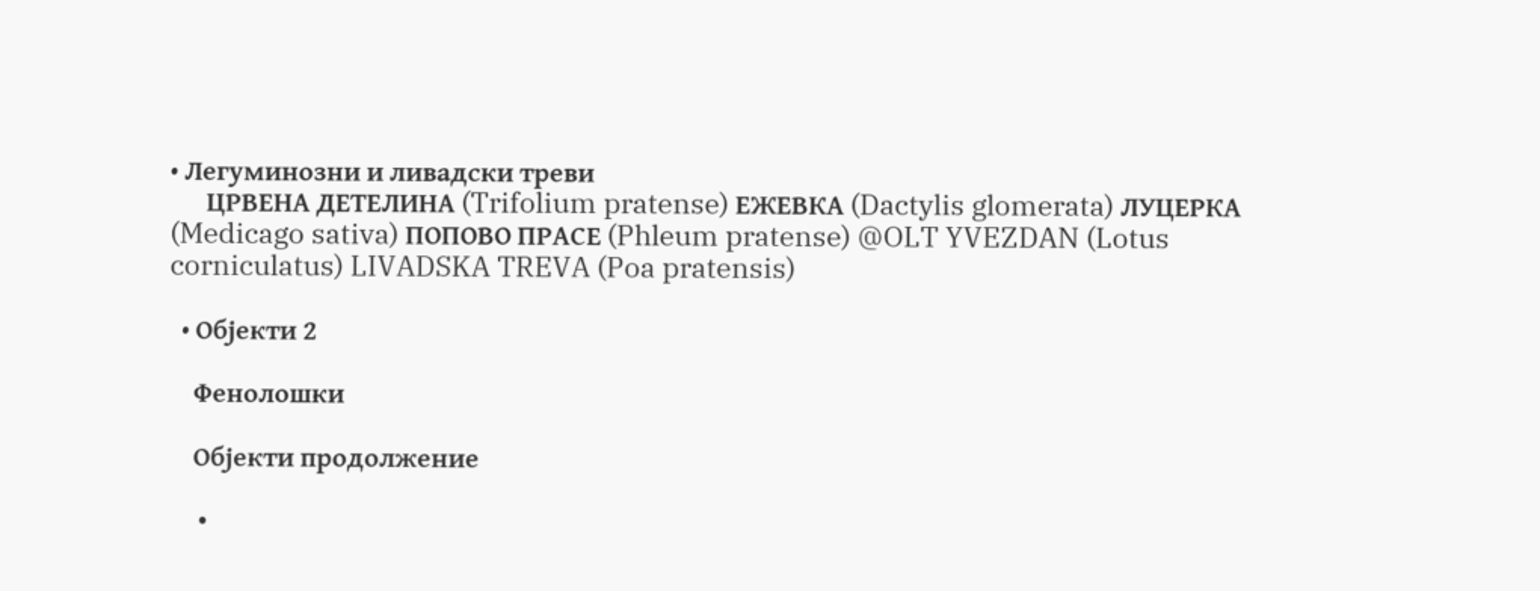• Легуминозни и ливадски треви
      ЦРВЕНА ДЕТЕЛИНА (Trifolium pratense) ЕЖЕВКА (Dactylis glomerata) ЛУЦЕРКА (Medicago sativa) ПОПОВО ПРАСЕ (Phleum pratense) @OLT YVEZDAN (Lotus corniculatus) LIVADSKA TREVA (Poa pratensis)

  • Објекти 2

    Фенолошки

    Објекти продолжение

    •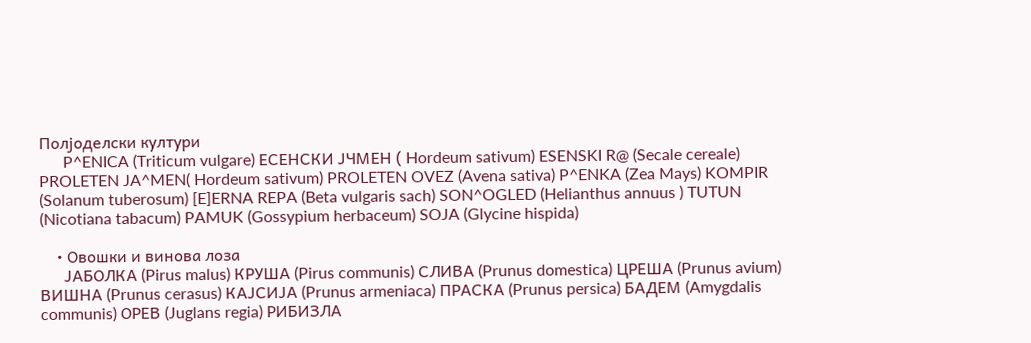Полјоделски култури
      P^ENICA (Triticum vulgare) ЕСЕНСКИ ЈЧМЕН ( Hordeum sativum) ESENSKI R@ (Secale cereale) PROLETEN JA^MEN( Hordeum sativum) PROLETEN OVEZ (Avena sativa) P^ENKA (Zea Mays) KOMPIR (Solanum tuberosum) [E]ERNA REPA (Beta vulgaris sach) SON^OGLED (Helianthus annuus ) TUTUN (Nicotiana tabacum) PAMUK (Gossypium herbaceum) SOJA (Glycine hispida)

    • Овошки и винова лоза
      ЈАБОЛКА (Pirus malus) КРУША (Pirus communis) СЛИВА (Prunus domestica) ЦРЕША (Prunus avium) ВИШНА (Prunus cerasus) КАЈСИЈА (Prunus armeniaca) ПРАСКА (Prunus persica) БАДЕМ (Amygdalis communis) ОРЕВ (Juglans regia) РИБИЗЛА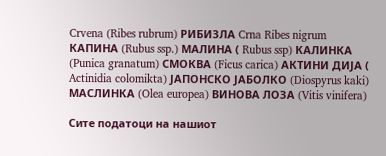Crvena (Ribes rubrum) РИБИЗЛА Crna Ribes nigrum КАПИНА (Rubus ssp.) МАЛИНА ( Rubus ssp) КАЛИНКА (Punica granatum) СМОКВА (Ficus carica) АКТИНИ ДИЈА ( Actinidia colomikta) ЈАПОНСКО ЈАБОЛКО (Diospyrus kaki) МАСЛИНКА (Olea europea) ВИНОВА ЛОЗА (Vitis vinifera)

Сите податоци на нашиот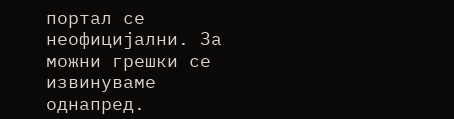портал се неофицијални. За можни грешки се извинуваме однапред.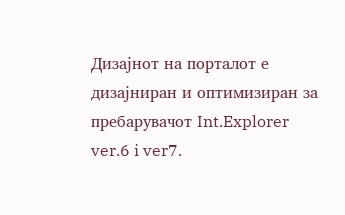Дизајнот на порталот е дизајниран и оптимизиран за пребарувачот Int.Explorer ver.6 i ver7.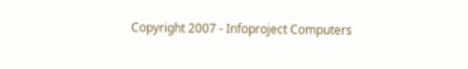Copyright 2007 - Infoproject Computers